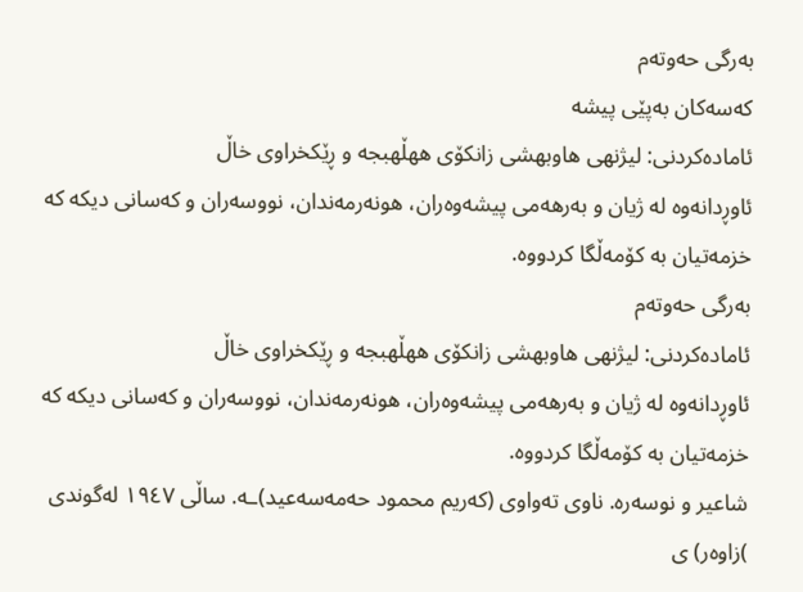بەرگی حەوتەم
کەسەکان بەپێی پیشە
ئامادەکردنی: لیژنهی هاوبهشی زانكۆی ههڵهبجه و ڕێكخراوی خاڵ
ئاوڕدانەوە لە ژیان و بەرهەمی پیشەوەران، هونەرمەندان، نووسەران و کەسانی دیکە کە خزمەتیان بە کۆمەڵگا کردووە.
بەرگی حەوتەم
ئامادەکردنی: لیژنهی هاوبهشی زانكۆی ههڵهبجه و ڕێكخراوی خاڵ
ئاوڕدانەوە لە ژیان و بەرهەمی پیشەوەران، هونەرمەندان، نووسەران و کەسانی دیکە کە خزمەتیان بە کۆمەڵگا کردووە.
شاعیر و نوسەرە. ناوی تەواوى (کەریم محمود حەمەسەعید)ـە. ساڵی ١٩٤٧ لەگوندی )زاوەر) ی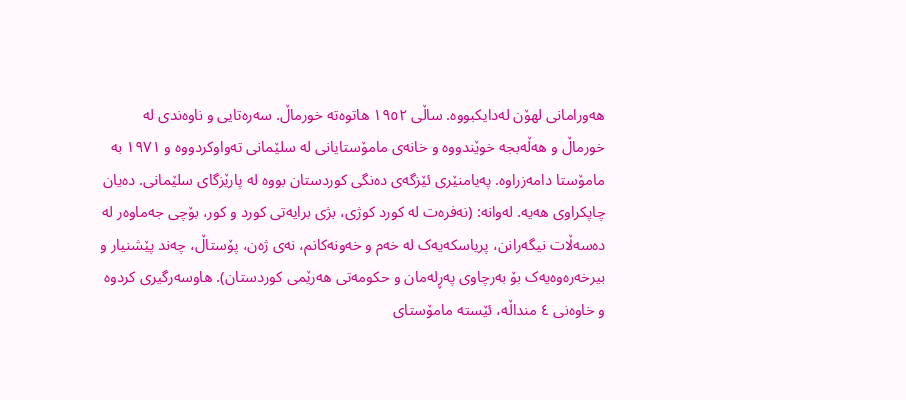هەورامانی لهۆن لەدایکبووە. ساڵی ١٩٥٢ هاتوەتە خورماڵ. سەرەتایی و ناوەندی لە خورماڵ و هەڵەبجە خوێندووە و خانەی مامۆستایانی لە سلێمانی تەواوکردووە و ١٩٧١ بە مامۆستا دامەزراوە. پەیامنێری ئێزگەی دەنگی کوردستان بووە لە پارێزگای سلێمانی. دەیان چاپکراوی هەیە. لەوانە: (نەفرەت لە کورد کوژی، بژی برایەتی کورد و کور، بۆچی جەماوەر لە دەسەڵات نیگەرانن، پریاسکەیەک لە خەم و خەونەکانم، نەی ژەن، پۆستاڵ، چەند پێشنیار و بیرخەرەوەیەک بۆ بەرچاوی پەڕلەمان و حکومەتی هەرێمی کوردستان). هاوسەرگیرى کردوە و خاوەنى ٤ منداڵە، ئێستە مامۆستای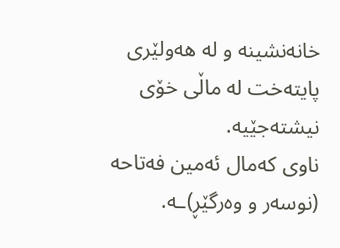خانەنشینە و لە هەولێری پایتەخت لە ماڵی خۆی نیشتەجێیە.
ناوی کەمال ئەمین فەتاحە (نوسەر و وەرگێڕ)ـە.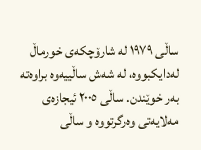ساڵی ١٩٧٩ لە شارۆچکەی خورماڵ لەدایکبووە، لە شەش ساڵییەوە براوەتە بەر خوێندن. ساڵی ٢٠٠٥ ئیجازەی مەلایەتی وەرگرتووە و ساڵی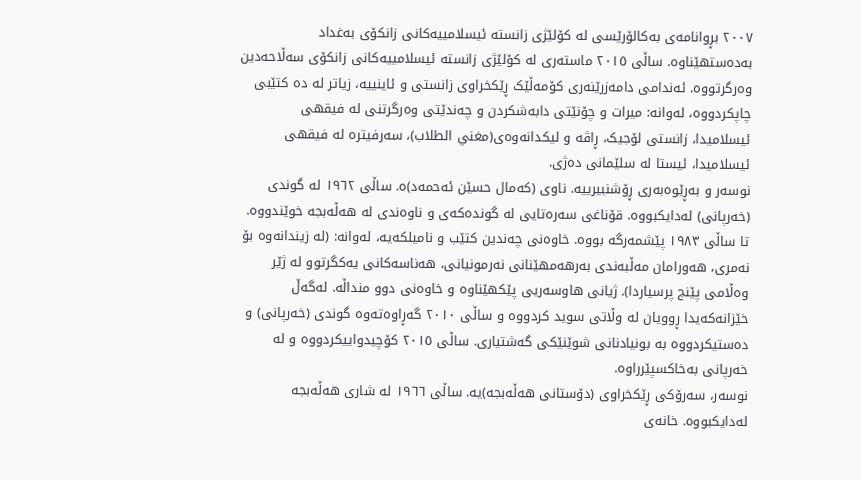٢٠٠٧ بڕوانامەی بەکالۆرێسی لە کۆلێژی زانستە ئیسلامییەکانی زانکۆی بەغداد بەدەستهێناوە. ساڵی ٢٠١٥ ماستەری لە کۆلێژی زانستە ئیسلامییەکانی زانکۆی سەڵاحەدین وەرگرتووە. ئەندامی دامەزرێنەری کۆمەڵێک ڕێکخراوی زانستی و ئاینییە، زیاتر لە دە کتێبی چاپکردووە، لەوانە: میرات و چۆنێتی دابەشکردن و چەندێتی وەرگرتنی لە فیقهی ئیسلامیدا، زانستی لۆجیک، ڕاڤە و لیکدانەوەی(مغني الطلاب)، سەرفیترە لە فیقهی ئیسلامیدا، ئیستا لە سلێمانی دەژی.
نوسەر و بەڕێوەبەری ڕۆشنبیرییە. ناوی (کەمال حسێن ئەحمەد)ە. ساڵی ١٩٦٢ لە گوندی (خەرپانی) لەدایکبووە. قۆناغی سەرەتایی لە گوندەکەی و ناوەندی لە هەڵەبجە خوێندووە. تا ساڵی ١٩٨٣ پێشمەرگە بووە. خاوەنی چەندین کتێب و نامیلکەیە، لەوانه: (لە زیندانەوە بۆ نەمری، هەورامان مەڵبەندی بەرهەمهێنانی نەرمونیانی، هەناسەکانی یەکگرتوو لە ژێر وەڵامی پێنج پرسیاردا). ژیانی هاوسەریی پێکهێناوە و خاوەنی دوو منداڵە. لەگەڵ خێزانەکەیدا ڕوویان لە وڵاتی سوید کردووه و ساڵی ٢٠١٠ گەڕاوەتەوە گوندی (خەرپانی) و دەستیکردووە بە بونیادنانی شوێنێکی گەشتیاری. ساڵی ٢٠١٥ کۆچیدواییکردووە و لە خەرپانی بەخاکسپێرراوە.
نوسەر، سەرۆکی ڕێکخراوی (دۆستانی هەڵەبجە)یە. ساڵی ١٩٦٦ لە شاری هەڵەبجە لەدایکبووە. خانەی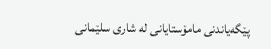پێگەیاندنی مامۆستایانی لە شاری سلێمانی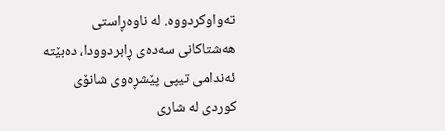تەواوکردووە. لە ناوەڕاستی هەشتاکانی سەدەی ڕابردوودا، دەبێتە ئەندامی تیپی پێشڕەوی شانۆی کوردی لە شاری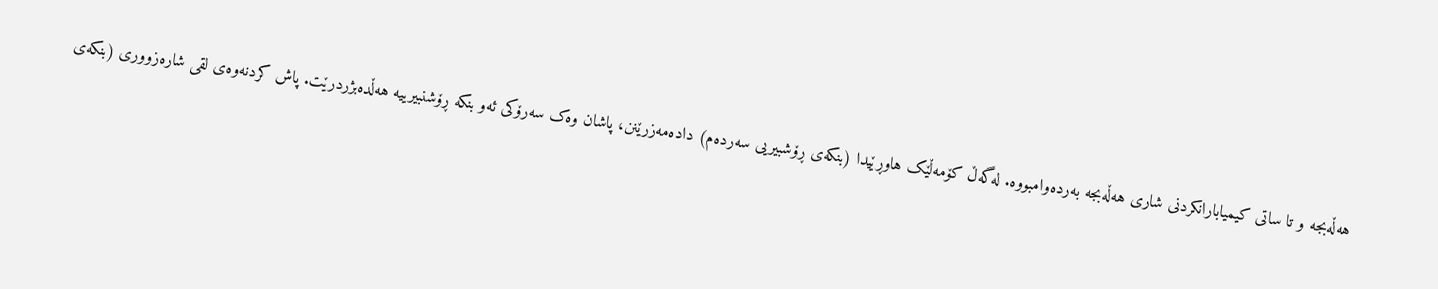هەڵەبجە و تا ساتی کیمیابارانکردنی شاری هەڵەبجە بەردەوامبووە. لەگەڵ کۆمەڵێک هاوڕێیدا (بنکەی ڕۆشبیریی سەردەم) دادەمەزرێنن، پاشان وەک سەرۆکی ئەو بنکە ڕۆشنبیرییە هەڵدەبژردرێت. پاش کردنەوەی لقی شارەزووری (بنکەی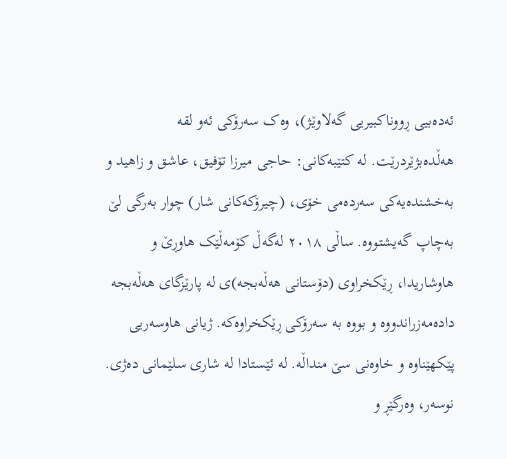ئەدەبیی ڕووناکبیریی گەلاوێژ)، وەک سەرۆکی ئەو لقە هەڵدەبژێردرێت. لە کتێبەکانی: حاجی میرزا تۆفیق، عاشق و زاهید و بەخشندەیەکی سەردەمی خۆی، (چیرۆکەکانی شار) چوار بەرگی لێ بەچاپ گەیشتووە. ساڵی ٢٠١٨ لەگەڵ کۆمەڵێک هاوڕێ و هاوشاریدا، ڕێکخراوی (دۆستانی هەڵەبجە)ی لە پارێزگای هەڵەبجە دادەمەزراندووە و بووە بە سەرۆکی ڕێکخراوەکە. ژیانی هاوسەریی پێکهێناوە و خاوەنی سێ منداڵە. لە ئێستادا لە شاری سلێمانی دەژی.
نوسەر، وەرگێڕ و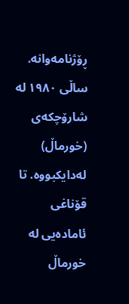ڕۆژنامەوانە. ساڵی ١٩٨٠ لە شارۆچکەی (خورماڵ) لەدایکبووە. تا قۆناغی ئامادەیی لە خورماڵ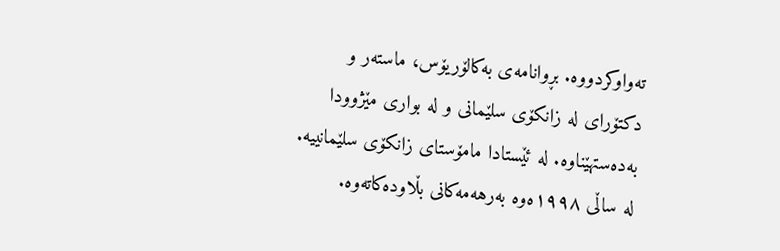تەواوکردووە. بڕوانامەی بەکالۆریۆس، ماستەر و دکتۆرای لە زانکۆی سلێمانی و لە بواری مێژوودا بەدەستهێناوە. لە ئێستادا مامۆستای زانکۆی سلێمانییە. لە ساڵی ١٩٩٨ەوە بەرهەمەکانی بڵاودەکاتەوە.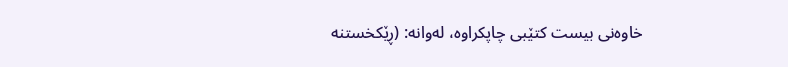خاوەنی بیست کتێبی چاپکراوە، لەوانه: (ڕێکخستنە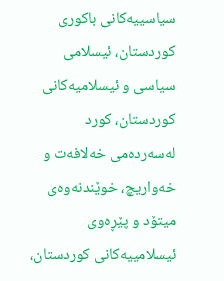سیاسییەکانی باکوری کوردستان، ئیسلامی سیاسی و ئیسلامیەکانی کوردستان، کورد لەسەردەمی خەلافەت و خەواریچ، خوێندنەوەی میتۆد و پێڕەوی ئیسلامییەکانی کوردستان،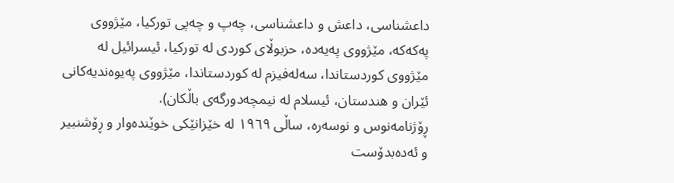داعشناسی، داعش و داعشناسی، چەپ و چەپی تورکیا، مێژووی پەکەکە، مێژووی پەیەدە، حزبوڵای کوردی لە تورکیا، ئیسرائیل لە مێژووی کوردستاندا، سەلەفیزم لە کوردستاندا، مێژووی پەیوەندیەکانی ئێران و هندستان، ئیسلام لە نیمچەدورگەی باڵکان).
ڕۆژنامەنوس و نوسەرە، ساڵی ١٩٦٩ له خێزانێکی خوێندەوار و ڕۆشنبیر و ئەدەبدۆست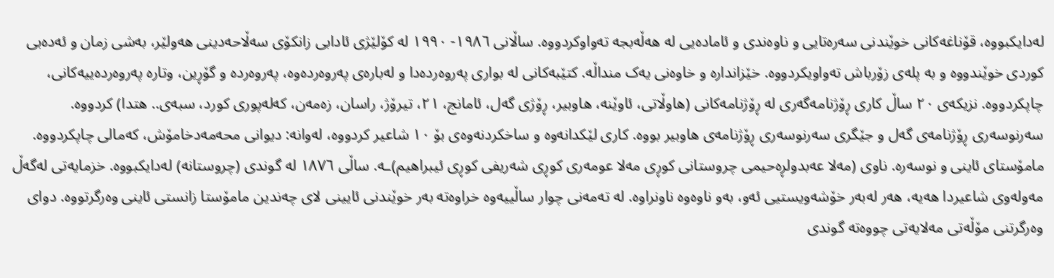لەدایکبووە، قۆناغەکانی خوێندنی سەرەتایی و ناوەندی و ئامادەیی له هەڵەبجە تەواوکردووە. ساڵانی ١٩٨٦- ١٩٩٠ له کۆلێژی ئادابی زانکۆی سەڵاحەدینی هەولێر، بەشی زمان و ئەدەبی کوردی خوێندووە و بە پلەی زۆرباش تەواویکردووە. خێزانداره و خاوەنی یەک منداڵە. کتێبەکانی له بواری پەروەردەدا و لەبارەی پەروەردەوە، پەروەرده و گۆڕین، وتارە پەروەردەییەکانی، چاپکردووە. نزیکەی ٢٠ ساڵ کاری ڕۆژنامەگەری لە ڕۆژنامەکانی (هاوڵاتی، ئاوێنە، هاوبیر، ڕۆژی گەل، ئامانج، ٢١، تیرۆژ، راسان، زەمەن، کەلەپوری کورد، سبەی.. هتدا) کردووە. سەرنوسەری ڕۆژنامەی گەل و جێگری سەرنوسەری ڕۆژنامەی هاوبیر بووە. کاری لێکدانەوە و ساخکردنەوەی بۆ ١٠ شاعیر کردووە، لەوانە: دیوانی محەمەدخامۆش، کەمالی چاپکردووە.
مامۆستای ئاینی و نوسەرە. ناوى (مەلا عەبدولڕەحیمى چروستانی کوڕى مەلا عومەرى کوڕى شەریفى کوڕى ئیبراهیم)ـە. ساڵى ١٨٧٦ لە گوندى (چروستانە) لەدایکبووە. خزمایەتى لەگەڵ مەولەوى شاعیردا هەیە، هەر لەبەر خۆشەویستیى ئەو، بەو ناوەوە ناونراوە. لە تەمەنى چوار ساڵییەوە خراوەتە بەر خوێندنى ئایینى لای چەندین مامۆستا زانستى ئاینى وەرگرتووە. دواى وەرگرتنى مۆڵەتى مەلایەتى چووەتە گوندى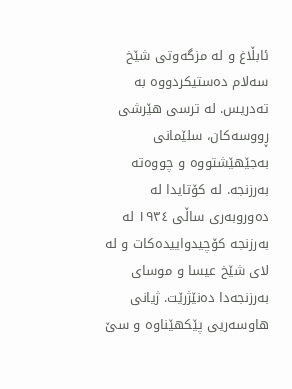ئابڵاغ و لە مزگەوتى شێخ سەلام دەستیکردووە بە تەدریس. لە ترسى هێرشى ڕووسەکان، سلێمانى بەجێهێشتووە و چووەتە بەرزنجە. لە کۆتایدا لە دەوروبەرى ساڵى ١٩٣٤ لە بەرزنجە کۆچیدواییدەکات و لە لاى شێخ عیسا و موساى بەرزنجەدا دەنێژرێت. ژیانی هاوسەریی پێکهێناوە و سێ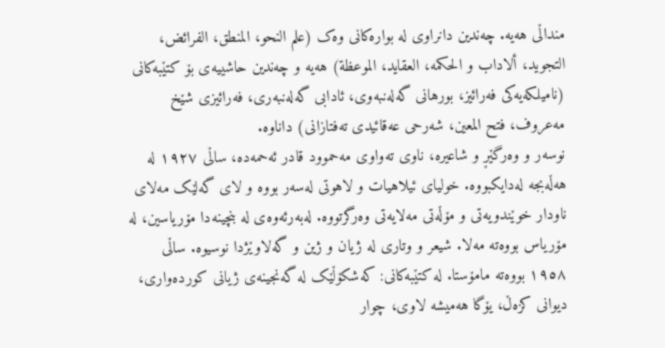منداڵی هەیە. چەندین دانراوی لە بوارەکانى وەک (علم النحو، المنطق، الفرائض، التجوید، ألاداب و الحکمە، العقاید، الموعظة) هەیە و چەندین حاشییەى بۆ کتێبەکانى (نامیلکەیەکى فەرائیز، بورهانى گەلەنبەوى، ئادابى گەلەنبەرى، فەرائیزى شێخ مەعروف، فتح المعین، شەرحى عەقائیدى تەفتازانى) داناوە.
نوسەر و وەرگێڕ و شاعیرە، ناوی تەواوی مەحموود قادر ئەحمەدە، ساڵی ١٩٢٧ لە هەڵەبجە لەدایکبووە. خولیای ئیلاهیات و لاهوتی لەسەر بووە و لای گەلێک مەلای ناودار خوێندویەتی و مۆڵەتی مەلایەتی وەرگرتووە. لەبەرئەوەی لە بنچینەدا مۆریاسین، لە مۆریاس بووەتە مەلا. شیعر و وتاری لە ژیان و ژین و گەلاوێژدا نوسیوە. ساڵی ١٩٥٨ بووەتە مامۆستا. لە کتێبەکانی: کەشکۆڵێک لە گەنجینەی ژیانی کوردەواری، دیوانی کزەڵ، یۆگا هەمیشە لاوی، چوار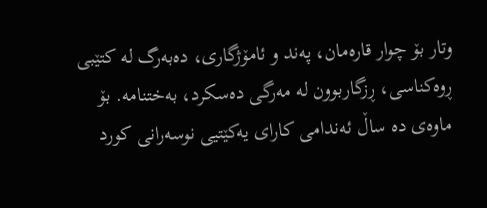وتار بۆ چوار قارەمان، پەند و ئامۆژگاری، دەبەرگ لە کتێبی ڕوەکناسی، ڕزگاربوون لە مەرگی دەسکرد، بەختنامە. بۆ ماوەی دە ساڵ ئەندامی کارای یەکێتیی نوسەرانی کورد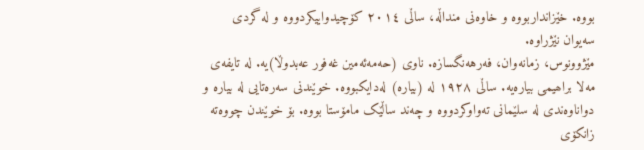بووە. خێزانداربووە و خاوەنی منداڵە، ساڵی ٢٠١٤ کۆچیدواییکردووە و لە گردی سەیوان نێژراوە.
مێژوونوس، زمانەوان، فەرهەنگسازە. ناوی (حەمەئەمین غەفور عەبدوڵا)يە. لە تایفەی مەلا براھیمی بیارەیە. ساڵی ١٩٢٨ لە (بیارە) لەدایکبووە. خوێندنی سەرەتایی لە بیارە و دواناوەندی لە سلێمانی تەواوکردووە و چەند ساڵێک مامۆستا بووە. بۆ خوێندن چووەتە زانکۆی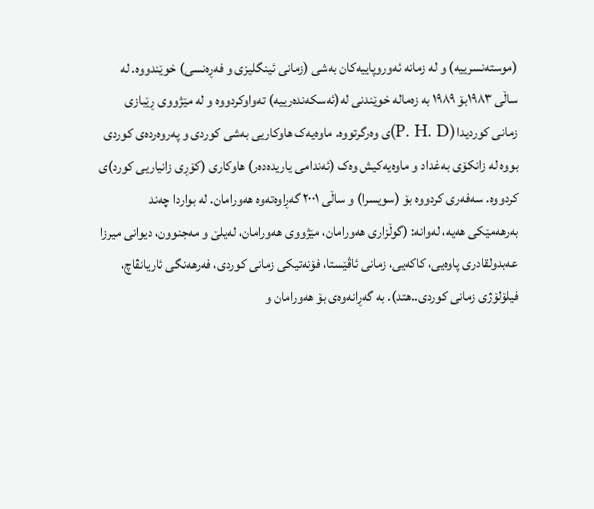(موستەنسرییە) و لە زمانە ئەوروپاییەکان بەشی (زمانی ئینگلیزی و فەڕەنسی) خوێندووە. لە ساڵی ١٩٨٣بۆ ١٩٨٩ بە زەمالە خوێندنی لە(ئەسکەندەرییە) تەواوکردووە و لە مێژووی ڕێبازی زمانی کوردیدا (P. H. D)ی وەرگرتووە. ماوەیەک ھاوکاریی بەشی کوردی و پەروەردەی کوردی بووە لە زانکۆی بەغداد و ماوەیەکیش وەک (ئەندامی یاریدەدەر) ھاوکاری (کۆڕی زانیاریی کورد)ی کردووە. سەفەری کردووە بۆ (سویسرا) و ساڵی ٢٠٠١ گەڕاوەتەوە هەورامان. لە بواردا چەند بەرهەمێکی هەیە، لەوانە: (گوڵزاری هەورامان، مێژووی هەورامان، لەیلێ و مەجنوون، دیوانی میرزا عەبدولقادری پاوەیی، کاکەیی، زمانی ئاڤێستا، فۆنەتیکی زمانی کوردی، فەرھەنگی ئاریانڤاچ، فیلۆلۆژی زمانی کوردی..هتد). بە گەڕانەوەی بۆ هەورامان و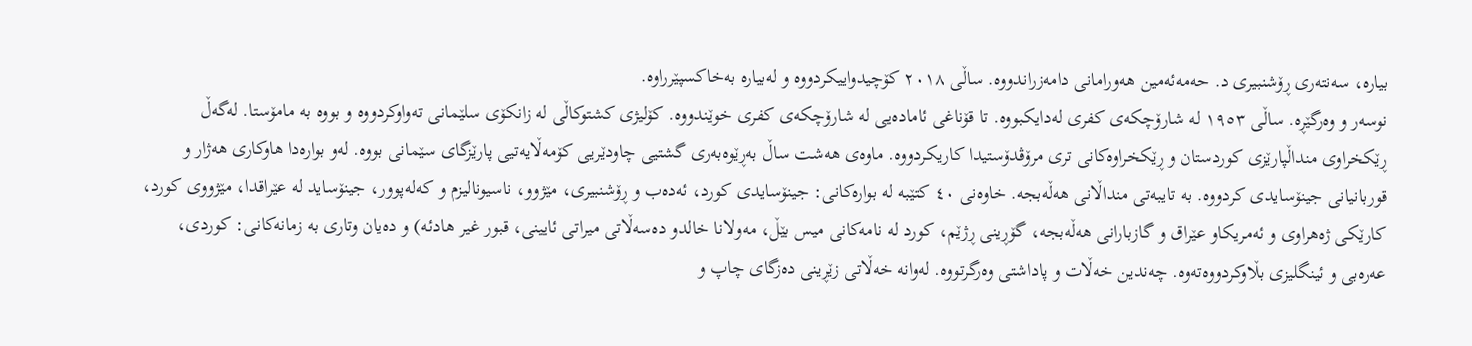بیارە، سەنتەری ڕۆشنبیری د. حەمەئەمین هەورامانی دامەزراندووە. ساڵی ٢٠١٨ کۆچیدواییکردووە و لەبیارە بەخاکسپێرراوە.
نوسەر و وەرگێڕە. ساڵی ١٩٥٣ لە شارۆچکەی کفری لەدایکبووە. تا قۆناغی ئامادەیی لە شارۆچکەی کفری خوێندووە. کۆلیژی کشتوکاڵی لە زانکۆی سلێمانی تەواوکردووە و بووە بە مامۆستا. لەگەڵ ڕێکخراوی منداڵپارێزی کوردستان و ڕێکخراوەکانی تری مرۆڤدۆستیدا کاریکردووە. ماوەی هەشت ساڵ بەڕێوەبەری گشتیی چاودێریی کۆمەڵایەتیی پارێزگای سێمانی بووە. لەو بوارەدا هاوکاری هەژار و قوربانیانی جینۆسایدی کردووە. بە تایبەتی منداڵانی هەڵەبجە. خاوەنی ٤٠ کتێبە لە بوارەکانی: جینۆسایدی کورد، ئەدەب و ڕۆشنبیری، مێژوو، ناسیونالیزم و کەلەپوور، جینۆساید لە عێراقدا، مێژووی کورد، کارێکی ژەهراوی و ئەمریکاو عێراق و گازبارانی هەڵەبجە، گۆڕینی ڕژێم، کورد لە نامەکانی میس بێڵ، مەولانا خالدو دەسەڵاتی میراتی ئایینی، قبور غیر هادئە) و دەیان وتاری بە زمانەکانی: کوردی، عەرەبی و ئینگلیزی بڵاوکردووەتەوە. چەندین خەڵات و پاداشتی وەرگرتووە. لەوانە خەڵاتی زێڕینی دەزگای چاپ و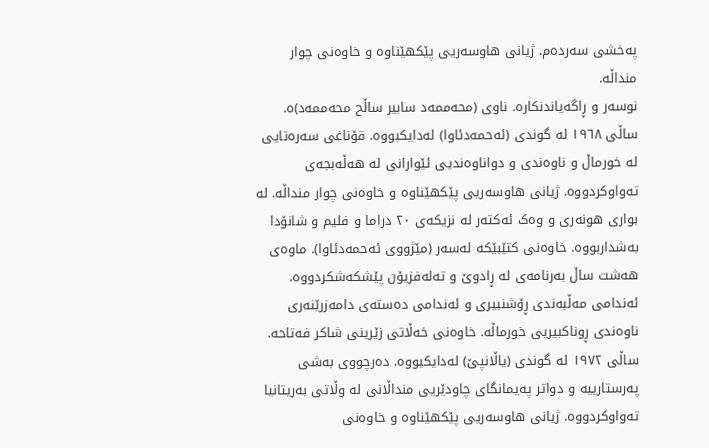پەخشی سەردەم. ژیانی هاوسەریی پێکهێناوە و خاوەنی چوار منداڵە.
نوسەر و ڕاگەیاندنکارە. ناوی (محەممەد سابیر ساڵح محەممەد)ە. ساڵی ١٩٦٨ لە گوندی (ئەحمەدئاوا) لەدایکبووە. قۆناغی سەرەتایی لە خورماڵ و ناوەندی و دواناوەندیی ئێوارانی لە هەڵەبجەی تەواوکردووە. ژیانی هاوسەریی پێکهێناوە و خاوەنی چوار منداڵە. لە بوارى هونەری و وەک ئەکتەر لە نزیکەی ٢٠ دراما و فلیم و شانۆدا بەشداربووە. خاوەنی کتێبێکە لەسەر (مێژووی ئەحمەدئاوا). ماوەی هەشت ساڵ بەرنامەی لە ڕادوێ و تەلەفزیۆن پێشکەشکردووە. ئەندامی مەڵبەندی ڕۆشنبیری و ئەندامی دەستەی دامەزرێنەری ناوەندی ڕوناکبیریی خورماڵە. خاوەنی خەڵاتی زێرینی شاکر فەتاحە.
ساڵی ١٩٧٢ لە گوندی (یاڵانپێ) لەدایکبووە. دەرچووی بەشی پەرستارییە و دواتر پەیمانگای چاودێریی منداڵانی لە وڵاتی بەریتانیا تەواوکردووە. ژیانی هاوسەریی پێکهێناوە و خاوەنی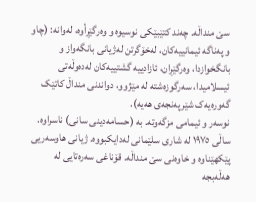سێ منداڵە. چەند کتێبێکی نوسیوە و وەرگێڕأوە، لەوانه: (چاو و پەناگە ئیمانییەکان، لەخۆگرتن لەژیانی بانگەواز و بانگخوازدا، وەرگێڕان، ئازادییە گشتییەکان لەدەوڵەتی ئیسلامیدا، سەرگوزەشتە لە مێژوو، دواندنی منداڵ کاتێک گەورەیەک شێرپەنجەی هەیە).
نوسەر و ئیمامی مزگەوتە. بە (حسامەدینی سانی) ناسراوە. ساڵی ١٩٧٥ لە شاری سلێمانی لەدایکبووە. ژیانی هاوسەریی پێکهێناوە و خاوەنی سێ منداڵە. قۆناغی سەرەتایی لە هەڵەبجە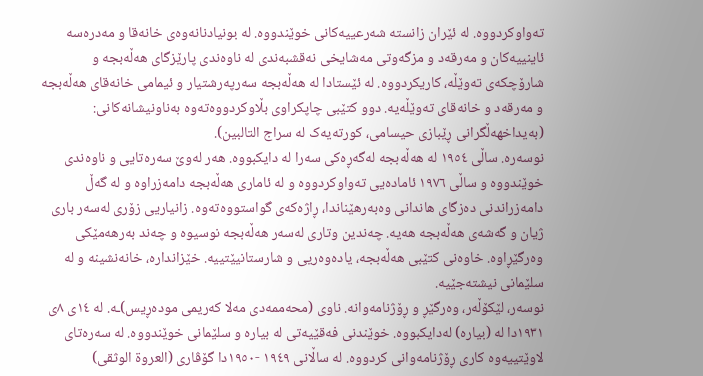تەواوکردووە. لە ئێران زانستە شەرعییەکانی خوێندووە. لە بونیادنانەوەی خانەقا و مەدرەسە ئاینییەکان و مەرقەد و مزگەوتی مەشایخی نەقشبەندی لە ناوەندی پارێزگای هەڵەبجە و شارۆچکەی تەوێڵە، کاریکردووە. لە ئێستادا لە هەڵەبجە سەرپەرشتیار و ئیمامی خانەقای هەڵەبجە و مەرقەد و خانەقای تەوێڵەیە. دوو کتێبی چاپکراوی بڵاوکردووەتەوە بەناونیشانەکانی: (بەیداخهەڵگرانی ڕێبازی حیسامی، کورتەیەک لە سراج التالبین).
نوسەرە. ساڵی ١٩٥٤ لە هەڵەبجە لەگەڕەکی سەرا لە دایکبووە. هەر لەوێ سەرەتایی و ناوەندی خوێندووە و ساڵی ١٩٧٦ ئامادەیی تەواوکردووە و لە ئاماری هەڵەبجە دامەزراوە و لە گەڵ دامەزراندنی دەزگای هاندانی وەبەرهێناندا، ڕاژەکەی گواستووەتەوە. زانیاریی زۆری لەسەر باری ژیان و گەشەی هەڵەبجە هەیە. چەندین وتاری لەسەر هەڵەبجە نوسیوە و چەند بەرهەمێکی وەرگێڕاوە. خاوەنی کتێبی هەڵەبجە، یادەوەریی و شارستانیێتییە. خێزاندارە، خانەنشینە و لە سلێمانی نیشتەجێیە.
نوسەر، لێکۆڵەر، وەرگێڕ و ڕۆژنامەوانە. ناوی (محەممەدی مەلا کەریمی مودەڕیس)ـە. لە ١٤ی ٨ی ١٩٣١دا لە (بیارە) لەدایکبووە. خوێندنی فەقێیەتی لە بیارە و سلێمانی خوێندووە. لە سەرەتای لاوێتییەوە کاری ڕۆژنامەوانی کردووە. لە ساڵانی ١٩٤٩ -١٩٥٠دا گۆڤاری (العروة الوثقی)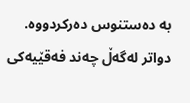بە دەستنوس دەرکردووە. دواتر لەگەڵ چەند فەقێیەکی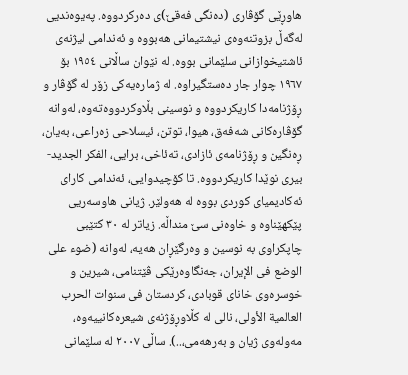هاوڕێی گۆڤاری (دەنگی فەقێ)ی دەرکردووە. پەیوەندیی لەگەڵ بزوتنەوەی نیشتیمانی هەبووە و ئەندامی لیژنەی ئاشتیخوازانی سلێمانی بووە. لە نێوان ساڵانی ١٩٥٤ بۆ ١٩٦٧ چوار جار دەستگیراوە. لە ژمارەیەکی زۆر لە گۆڤار و ڕۆژنامەدا کاریکردووە و نوسینی بڵاوکردووەتەوە، لەوانە گۆڤارەکانی شەفەق، هیوا، توتن، ئیسلاحی زەراعی، بەیان، ڕەنگین و ڕۆژنامەی ئازادی، تەئاخی، برایی، الفکر الجدید-بیری نوێدا کاریکردووە. تا کۆچیدوایی، ئەندامی کارای ئەکادیمیای کوردی بووە لە هەولێر. ژیانی هاوسەریی پێکهێناوە و خاوەنی سێ منداڵە. زیاتر لە ٣٠ کتێبی چاپکراوی بە نوسین و وەرگێڕان هەیە، لەوانە (ضوء علی الوضع فی الإیران، جەنگاوەرێکی ڤێتنامی، شیرین و خوسرەوی خانای قوبادی، کردستان فی سنوات الحرب العالمیة الأولی، نالی لە کڵاوڕۆژنەی شیعرەکانییەوە، مەولەوی ژیان و بەرهەمی،..). ساڵی ٢٠٠٧ لە سلێمانی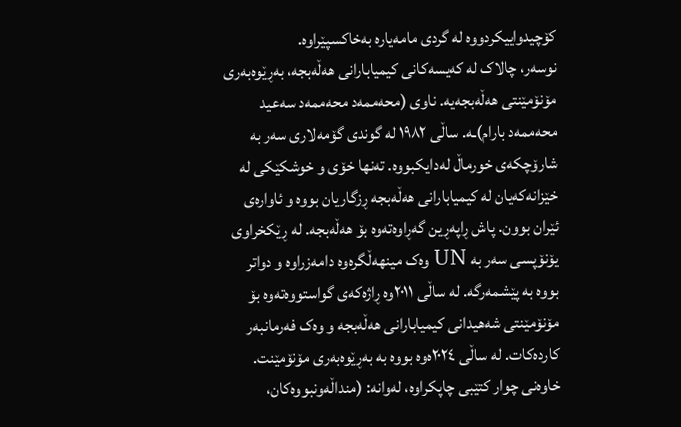کۆچیدواییکردووە لە گردی مامەیارە بەخاکسپێراوە.
نوسەر، چالاک لە کەیسەکانی کیمیابارانی هەڵەبجە، بەڕێوەبەری مۆنۆمێنتی هەڵەبجەیە. ناوی (محەممەد محەممەد سەعید محەممەد بارام)ـە. ساڵی ١٩٨٢ لە گوندی گۆمەلاری سەر بە شارۆچکەی خورماڵ لەدایکبووە. تەنها خۆی و خوشکێکی لە خێزانەکەیان لە کیمیابارانی هەڵەبجە ڕزگاریان بووه و ئاوارەی ئێران بوون. پاش ڕاپەڕین گەڕاوەتەوە بۆ هەڵەبجە. لە ڕێکخراوی یۆنۆپسی سەر بە UN وەک مینهەڵگرەوە دامەزراوە و دواتر بووە بە پێشمەرگە. لە ساڵی ٢٠١١وە ڕاژەکەی گواستووەتەوە بۆ مۆنۆمێنتی شەهیدانی کیمیابارانی هەڵەبجە و وەک فەرمانبەر کاردەکات. لە ساڵی ٢٠٢٤ەوە بووە بە بەڕێوەبەری مۆنۆمێنت. خاوەنی چوار کتێبی چاپکراوە، لەوانه: (منداڵەونبووەکان،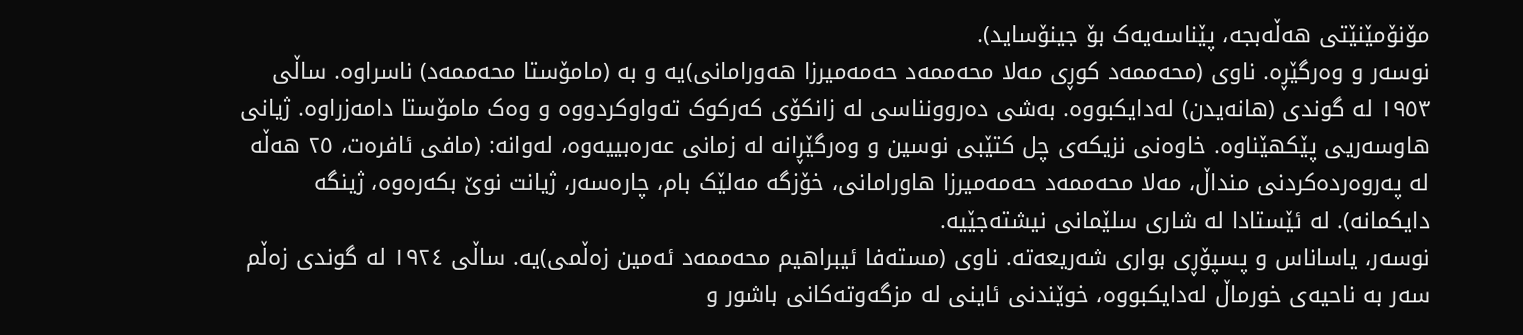مۆنۆمێنێتی هەڵەبجە، پێناسەیەک بۆ جینۆساید).
نوسەر و وەرگێڕە. ناوی (محەممەد کوڕى مەلا محەممەد حەمەمیرزا هەورامانی)یە و بە (مامۆستا محەممەد) ناسراوە. ساڵی ١٩٥٣ لە گوندى (هانەیدن) لەدایکبووە. بەشى دەروونناسى لە زانکۆی کەرکوک تەواوکردووە و وەک مامۆستا دامەزراوە. ژیانی هاوسەریی پێکهێناوە. خاوەنی نزیکەی چل کتێبی نوسین و وەرگێڕانە لە زمانی عەرەبییەوه، لەوانه: (مافى ئافرەت، ٢٥ هەڵە لە پەروەردەکردنى منداڵ، مەلا محەممەد حەمەمیرزا هاورامانى، خۆزگە مەلێک بام، چارەسەر، ژیانت نوێ بکەرەوە، ژینگە دایکمانە). لە ئێستادا لە شارى سلێمانى نیشتەجێیە.
نوسەر، یاساناس و پسپۆڕی بواری شەریعەتە. ناوی (مستەفا ئیبراهیم محەممەد ئەمین زەڵمی)یه. ساڵی ١٩٢٤ لە گوندی زەڵم سەر بە ناحیەی خورماڵ لەدایکبووە، خوێندنی ئاینی لە مزگەوتەکانی باشور و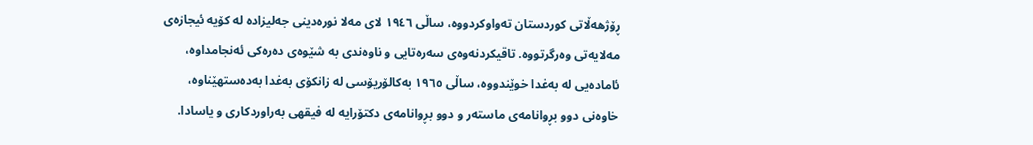ڕۆژهەڵاتی کوردستان تەواوکردووە، ساڵی ١٩٤٦ لای مەلا نورەدینی جەلیزادە لە کۆیە ئیجازەی مەلایەتی وەرگرتووە. تاقیکردنەوەی سەرەتایی و ناوەندی بە شێوەی دەرەکی ئەنجامداوە، ئامادەیی لە بەغدا خوێندووە، ساڵی ١٩٦٥ بەکالۆریۆسی لە زانکۆی بەغدا بەدەستهێناوە، خاوەنی دوو بڕوانامەی ماستەر و دوو بڕوانامەی دکتۆرایە لە فیقهی بەراوردکاری و یاسادا.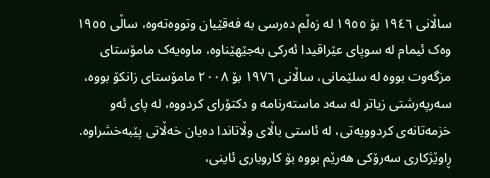ساڵانی ١٩٤٦ بۆ ١٩٥٥ لە زەڵم دەرسی بە فەقێیان وتووەتەوە، ساڵی ١٩٥٥ وەک ئیمام لە سوپای عێراقیدا ئەرکی بەجێهێناوە، ماوەیەک مامۆستای مزگەوت بووە لە سلێمانی، ساڵانی ١٩٧٦ بۆ ٢٠٠٨ مامۆستای زانکۆ بووە، سەرپەرشتی زیاتر لە سەد ماستەرنامە و دکتۆرای کردووە، لە پای ئەو خزمەتانەی کردوویەتی، لە ئاستی باڵای وڵاتاندا دەیان خەڵاتی پێبەخشراوە. ڕاوێژکاری سەرۆکی هەرێم بووە بۆ کاروباری ئاینی،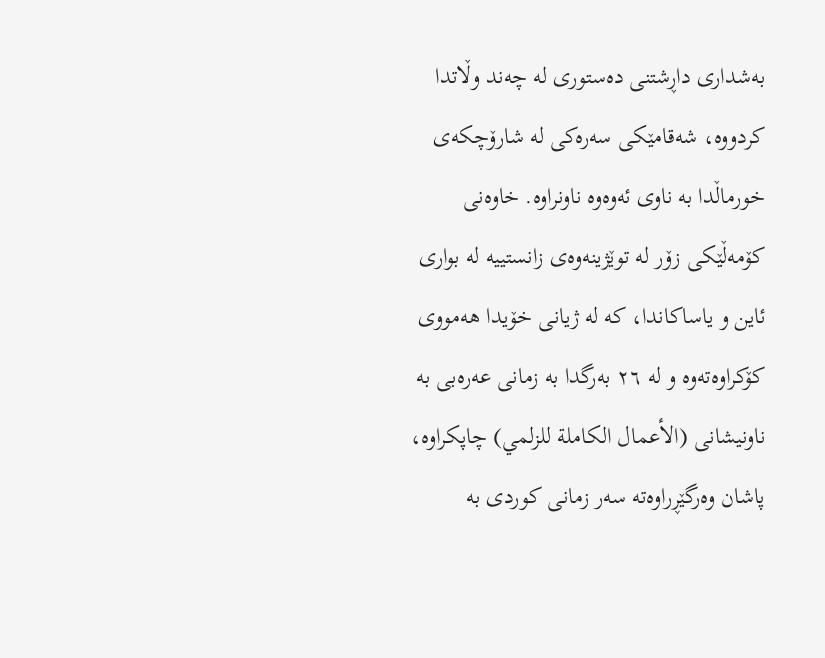بەشداری داڕشتنی دەستوری لە چەند وڵاتدا کردووە، شەقامێکی سەرەکی لە شارۆچکەی خورماڵدا بە ناوی ئەوەوە ناونراوە. خاوەنی کۆمەڵێکی زۆر لە توێژینەوەی زانستییە لە بواری ئاین و یاساکاندا، کە لە ژیانی خۆیدا هەمووی کۆکراوەتەوە و لە ٢٦ بەرگدا بە زمانی عەرەبی بە ناونیشانی (الأعمال الکاملة للزلمي) چاپکراوە، پاشان وەرگێڕراوەتە سەر زمانی کوردی بە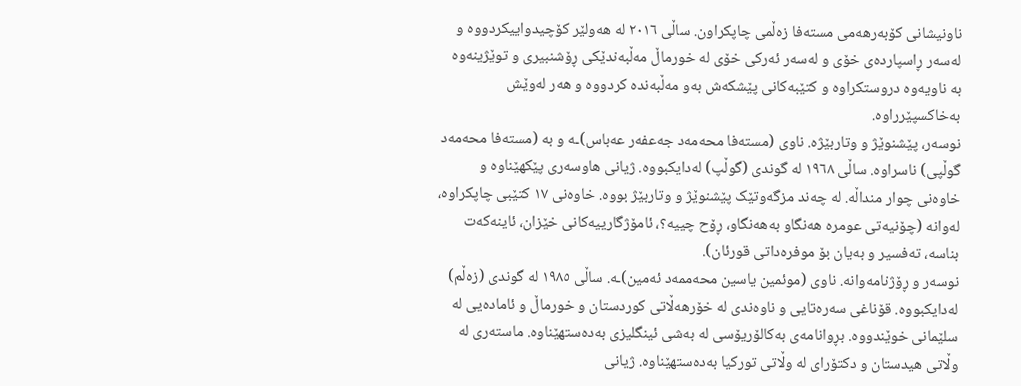ناونیشانی کۆبەرهەمی مستەفا زەڵمی چاپکراون. ساڵی ٢٠١٦ لە هەولێر کۆچیدواییکردووە و لەسەر ڕاسپاردەی خۆی و لەسەر ئەرکی خۆی لە خورماڵ مەڵبەندێکی ڕۆشنبیری و توێژینەوە بە ناویەوە دروستکراوە و کتێبەکانی پێشکەش بەو مەڵبەندە کردووە و هەر لەوێش بەخاکسپێرراوە.
نوسەر، پێشنوێژ و وتاربێژە. ناوی (مستەفا محەمەد جەعفەر عەباس)ـە و بە (مستەفا محەمەد گوڵپی) ناسراوە. ساڵی ١٩٦٨ لە گوندى (گوڵپ) لەدایکبووە. ژیانی هاوسەرى پێکهێناوە و خاوەنى چوار منداڵە. لە چەند مزگەوتێک پێشنوێژ و وتاربێژ بووە. خاوەنی ١٧ کتێبى چاپکراوە، لەوانە (چۆنیەتى عومرە هەنگاو بەهەنگاو، ڕۆح چییە؟، ئامۆژگارییەکانى خێزان، ئاینەکەت بناسە، تەفسیر و بەیان بۆ موفرەداتى قورئان).
نوسەر و ڕۆژنامەوانە. ناوی (موئمین یاسین محەممەد ئەمین)ـە. ساڵی ١٩٨٥ لە گوندی (زەڵم) لەدایکبووە. قۆناغی سەرەتایی و ناوەندی لە خۆرهەڵاتى کوردستان و خورماڵ و ئامادەیی لە سلێمانی خوێندووە. بڕوانامەی بەکالۆریۆسی لە بەشی ئینگلیزی بەدەستهێناوە. ماستەرى لە وڵاتی هیدستان و دکتۆرای لە وڵاتی تورکیا بەدەستهێناوە. ژیانی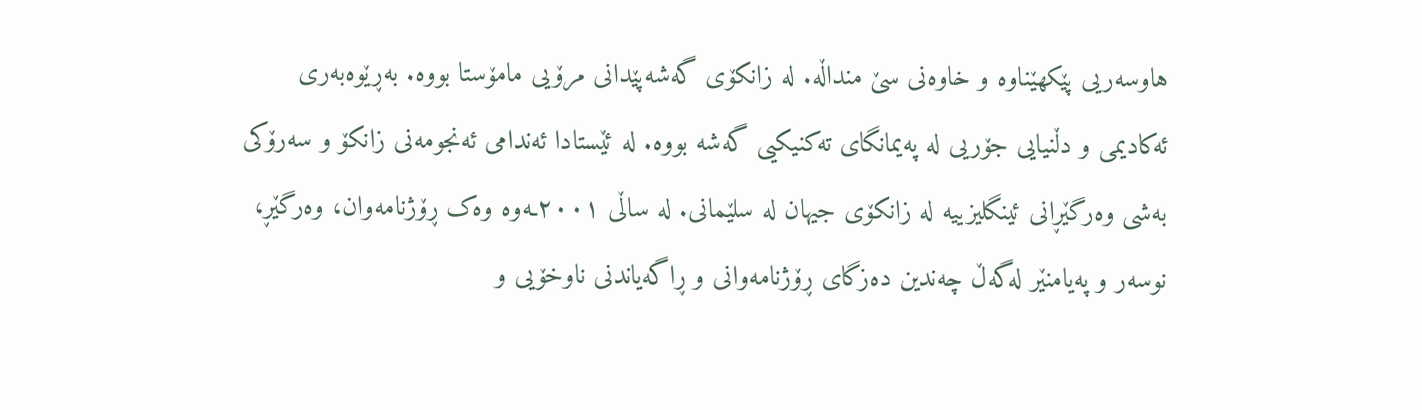هاوسەریی پێکهێناوە و خاوەنى سێ منداڵە. لە زانکۆی گەشەپێدانی مرۆیی مامۆستا بووە. بەڕێوەبەری ئەکادیمی و دڵنیایی جۆریی لە پەیمانگای تەکنیکیی گەشە بووە. لە ئێستادا ئەندامی ئەنجومەنی زانکۆ و سەرۆکی بەشی وەرگێڕانی ئینگلیزییە لە زانکۆی جیهان لە سلێمانی. لە ساڵی ٢٠٠١ـەوە وەک ڕۆژنامەوان، وەرگێڕ، نوسەر و پەیامنێر لەگەڵ چەندین دەزگای ڕۆژنامەوانی و ڕاگەیاندنی ناوخۆیی و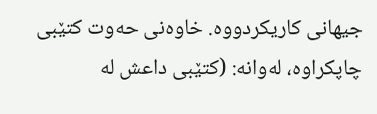جیهانی کاریکردووە. خاوەنی حەوت کتێبی چاپکراوە، لەوانه: (کتێبی داعش لە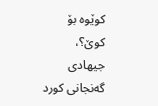کوێوە بۆ کوێ؟، جیهادی گەنجانی کورد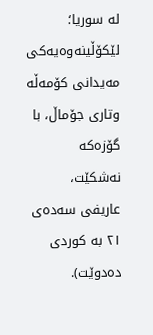لە سوریا؛ لێکۆڵینەوەیەکی مەیدانی کۆمەڵە وتاری جۆماڵ، با گۆزەکە نەشکێت، عاریفی سەدەی ٢١ بە کوردی دەدوێت).